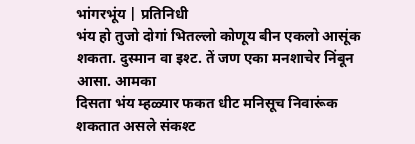भांगरभूंय | प्रतिनिधी
भंय हो तुजो दोगां भितल्लो कोणूय बीन एकलो आसूंक शकता. दुस्मान वा इश्ट. तें जण एका मनशाचेर निंबून आसा. आमका
दिसता भंय म्हळ्यार फकत धीट मनिसूच निवारूंक शकतात असले संकश्ट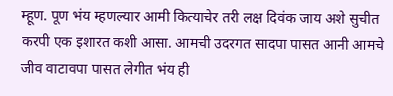म्हूण. पूण भंय म्हणल्यार आमी कित्याचेर तरी लक्ष दिवंक जाय अशे सुचीत करपी एक इशारत कशी आसा. आमची उदरगत सादपा पासत आनी आमचे जीव वाटावपा पासत लेगीत भंय ही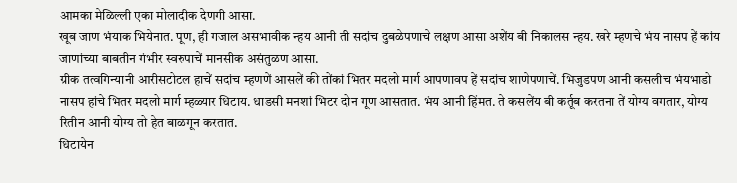आमका मेळिल्ली एका मोलादीक देणगी आसा.
खूब जाण भंयाक भियेनात. पूण, ही गजाल असभावीक न्हय आनी ती सदांच दुबळेपणाचे लक्षण आसा अशेंय बी निकालस न्हय. खरे म्हणचे भंय नासप हें कांय जाणांच्या बाबतीन गंभीर स्वरुपाचें मानसीक असंतुळण आसा.
ग्रीक तत्वगिन्यानी आरीसटोटल हाचें सदांच म्हणणें आसलें की तोंकां भितर मदलो मार्ग आपणावप हें सदांच शाणेपणाचें. भिजुडपण आनी कसलीच भंयभाडो नासप हांचे भितर मदलो मार्ग म्हळ्यार धिटाय. धाडसी मनशां भिटर दोन गूण आसतात. भंय आनी हिंमत. ते कसलेंय बी कर्तूब करतना तें योग्य वगतार, योग्य रितीन आनी योग्य तो हेत बाळगून करतात.
धिटायेन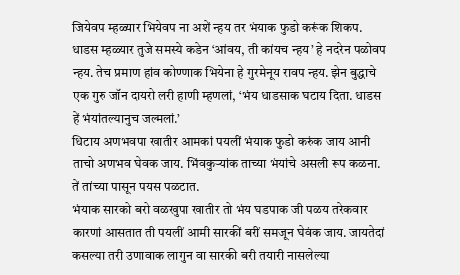जियेवप म्हळ्यार भियेवप ना अशें न्हय तर भंयाक फुडो करूंक शिकप. धाडस म्हळ्यार तुजे समस्ये कडेन ‘आंवय, ती कांयच न्हय’ हे नदरेन पळोवप न्हय. तेच प्रमाण हांव कोण्णाक भियेना हे गुरमेनूय रावप न्हय. झेन बुद्धाचे एक गुरु जॉन दायरो लरी हाणी म्हणलां, ‘भंय धाडसाक घटाय दिता. धाडस हें भंयांतल्यानुच जल्मलां.’
धिटाय अणभवपा खातीर आमकां पयलीं भंयाक फुडो करुंक जाय आनी ताचो अणभव घेवक जाय. भिंवकुऱ्यांक ताच्या भंयांचे असली रूप कळना. तें तांच्या पासून पयस पळटात.
भंयाक सारको बरो वळखुपा खातीर तो भंय घडपाक जी पळय तरेकवार कारणां आसतात ती पयलीं आमी सारकीं बरीं समजून घेवंक जाय. जायतेदां कसल्या तरी उणावाक लागुन वा सारकी बरी तयारी नासलेल्या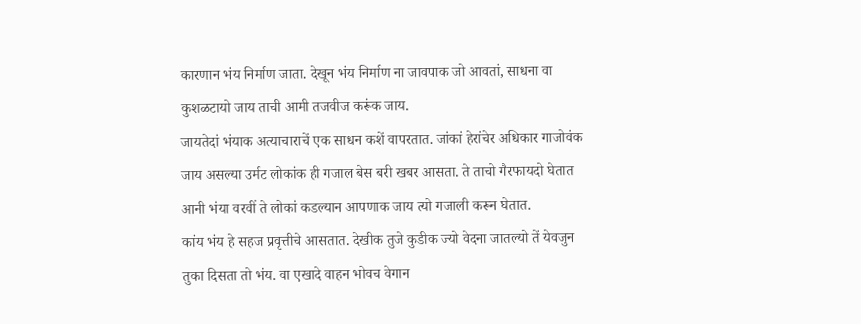कारणान भंय निर्माण जाता. देखून भंय निर्माण ना जावपाक जो आवतां, साधना वा कुशळटायो जाय ताची आमी तजवीज करूंक जाय.
जायतेदां भंयाक अत्याचाराचें एक साधन कशें वापरतात. जांकां हेरांचेर अधिकार गाजोवंक जाय असल्या उर्मट लोकांक ही गजाल बेस बरी खबर आसता. ते ताचो गैरफायदो घेतात आनी भंया वरवीं ते लोकां कडल्यान आपणाक जाय त्यो गजाली करून घेतात.
कांय भंय हे सहज प्रवृत्तीचे आसतात. देखीक तुजे कुडीक ज्यो वेदना जातल्यो तें येवजुन तुका दिसता तो भंय. वा एखादे वाहन भोवच वेगान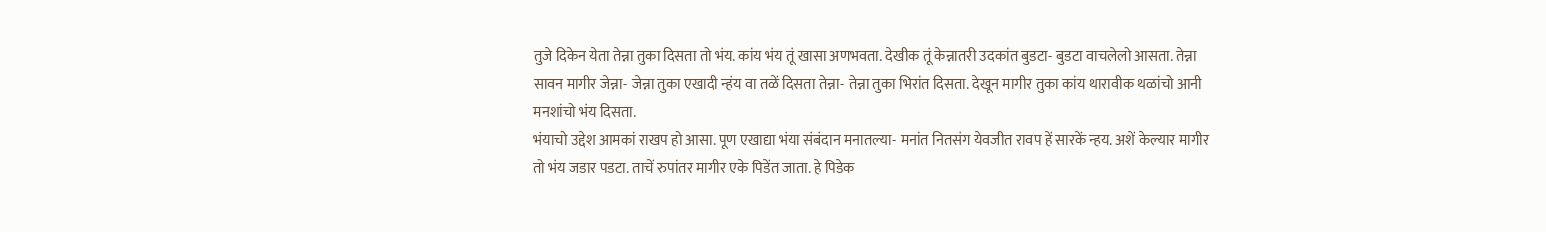तुजे दिकेन येता तेन्ना तुका दिसता तो भंय. कांय भंय तूं खासा अणभवता. देखीक तूं केन्नातरी उदकांत बुडटा- बुडटा वाचलेलो आसता. तेन्ना सावन मागीर जेन्ना- जेन्ना तुका एखादी न्हंय वा तळें दिसता तेन्ना- तेन्ना तुका भिरांत दिसता. देखून मागीर तुका कांय थारावीक थळांचो आनी मनशांचो भंय दिसता.
भंयाचो उद्देश आमकां राखप हो आसा. पूण एखाद्या भंया संबंदान मनातल्या- मनांत नितसंग येवजीत रावप हें सारकें न्हय. अशें केल्यार मागीर तो भंय जडार पडटा. ताचें रुपांतर मागीर एके पिडेंत जाता. हे पिडेक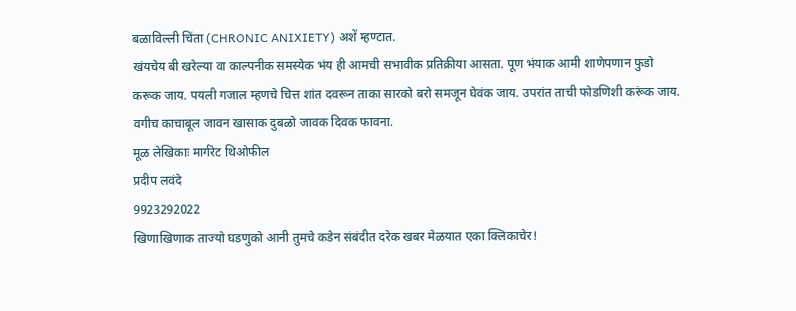बळाविल्ली चिंता (CHRONIC ANIXIETY) अशें म्हण्टात.
खंयचेय बी खरेल्या वा काल्पनीक समस्येक भंय ही आमची सभावीक प्रतिक्रीया आसता. पूण भंयाक आमी शाणेपणान फुडो करूक जाय. पयली गजाल म्हणचे चित्त शांत दवरून ताका सारको बरो समजून घेवंक जाय. उपरांत ताची फोडणिशी करूंक जाय. वगीच काचाबूल जावन खासाक दुबळो जावक दिवक फावना.
मूळ लेखिकाः मार्गरेट थिओफील
प्रदीप लवंदे
9923292022
खिणाखिणाक ताज्यो घडणुको आनी तुमचे कडेन संबंदीत दरेक खबर मेळयात एका क्लिकाचेर!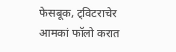फेसबूक, ट्विटराचेर आमकां फॉलो करात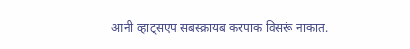आनी व्हाट्सएप सबस्क्रायब करपाक विसरूं नाकात.